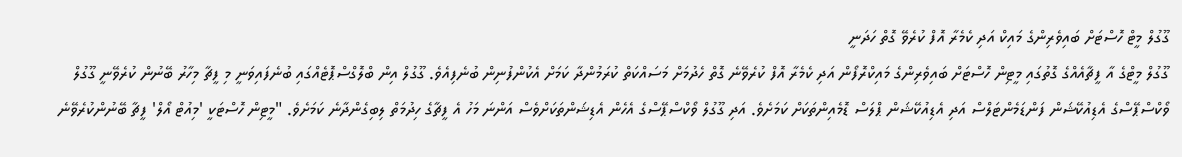ގޫގުލް މީޓް ހޮސްޓަށް ބައިވެރިންގެ މައިކް އަދި ކެމެރާ އޮފް ކުރެވޭ ގޮތް ހަދަނީ
ގޫގުލް މީޓްގެ އާ ފީޗާއެއްގެ ގޮތުގައި މީޓިން ހޮސްޓަށް ބައިވެރިންގެ މައިކްރޮފޯން އަދި ކެމެރާ އޮފް ކުރެވޭނެ ގޮތް ހެދުމަށް މަސައްކަތް ކުރަމުންދާ ކަމަށް އެކުންފުނިން ބުނެފިއެވެ. ގޫގުލް އިން ބްލޮގްސްޕޮޓެއްގައި ބުނެފައިވަނީ މި ފީޗާ މިހާރު ބޭނުން ކުރެވޭނީ ގޫގުލް ވޯކްސްޕޭސްގެ އެޑިއުކޭޝަން ފަންޑަމެންޓަލްސް އަދި އެޑިއުކޭޝަން ޕްލަސް ޑޮމެއިންތަކަށް ކަމަށެވެ. އަދި ގޫގުލް ވޯކްސްޕޭސްގެ އެހެން އެޑިޝަންތަކަށްވެސް އަންނަ މަހު އެ ފީޗާގެ ހިދުމަތް ލިބިގެންދާނެ ކަމަށެވެ. "މީޓިން ހޮސްޓަކީ 'މިއުޓް އޯލް' ފީޗާ ބޭނުންކުރެވޭނެ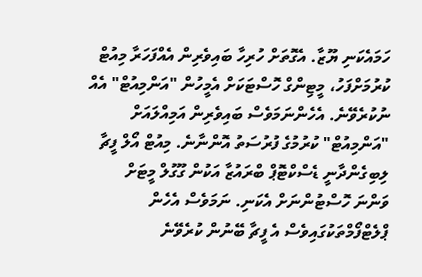ހަމައެކަނި ޔޫޒާ. އެގޮތަށް ހުރިހާ ބައިވެރިން އެއްފަހަރާ މިއުޓް ކުރުމަށްފަހު، މީޓިންގް ހޮސްޓަކަށް އެމީހުން "އަންމިއުޓް" އެއް ނުކުރެވޭނެ. އެހެންނަމަވެސް ބައިވެރިން އަމިއްލައަށް "އަންމިއުޓް" ކުރުމުގެ ފުރުސަތު އޮންނާނެ. މިއުޓް އޯލް ފީޗާ ލިބިގެންދާނީ ޑެސްކްޓޮޕް ބްރައުޒާ އަކުން ގޫގުލް މީޓަށް ވަންނަ ހޮސްޓުންނަށް އެކަނި. ނަމަވެސް އެހެން ޕްލެޓްފޯމްތަކުގައިވެސް އެ ފީޗާ ބޭނުން ކުރެވޭނެ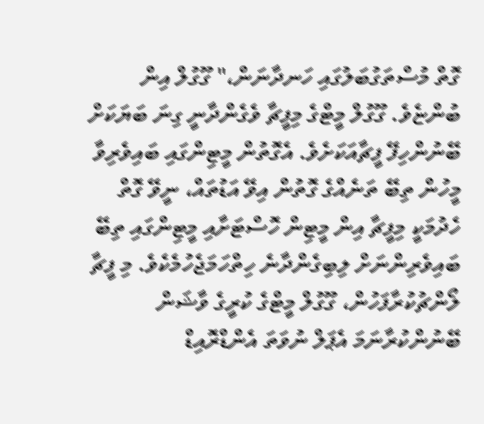ގޮތް މުސްތަގުބަލުގައި ހަނދާނަން،" ގޫގުލް އިން ބުންޏެވެ. ގޫގުލް މީޓްގެ މިފީޗާ ވެގެންދާނީ ގިނަ ބަޔަކަށް ބޭނުންހިފޭ ފީޗާއަކަށެވެ. އެގޮތުން މީޓިންގައި ބައިވެރިވާ މީހުން ތިބޭ ތަނެއްގެ ގޮތުން އިވޭ އަޑުތައް، ނީވޭ ގޮތް ހެދުމަކީ މިފީޗާ އިން މީޓިން ހޮސްޓަށާއި މީޓިންގައި ތިބޭ ބައިވެރިންނަށް ލިބިގެންދާނެ ހިތްހަމަޖެހުމެކެވެ. މި ފީޗާ ލޯންޗުކުރާފަހުން، ގޫގުލް މީޓްގެ ކުރީގެ ވާޝަން ބޭނުންކުރާނަމަ އެޕަލް ނުވަތަ އެންޑްރޮއިޑް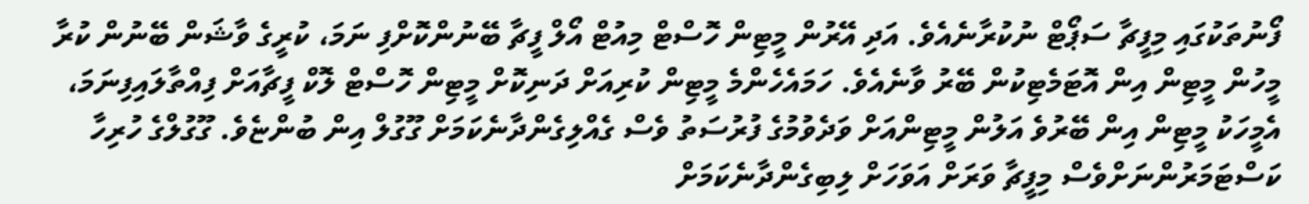ފޯނުތަކުގައި މިފީޗާ ސަޕޯޓް ނުކުރާނެއެވެ. އަދި އޭރުން މީޓިން ހޮސްޓް މިއުޓް އޯލް ފީޗާ ބޭނުންކޮށްފި ނަމަ، ކުރީގެ ވާޝަން ބޭނުން ކުރާ މީހުން މީޓިން އިން އޮޓަމެޓިކުން ބޭރު ވާނެއެވެ. ހަމައެހެންމެ މީޓިން ކުރިއަށް ދަނިކޮށް މީޓިން ހޮސްޓް ލޮކް ފީޗާއަށް ފިއްތާލައިފިނަމަ، އެމީހަކު މީޓިން އިން ބޭރުވެ އަލުން މީޓިންއަށް ވަދެވުމުގެ ފުރުސަތު ވެސް ގެއްލިގެންދާނެކަމަށް ގޫގުލް އިން ބުންޏެވެ. ގޫގުލްގެ ހުރިހާ ކަސްޓަމަރުންނަށްވެސް މިފީޗާ ވަރަށް އަވަހަށް ލިބިގެންދާނެކަމަށް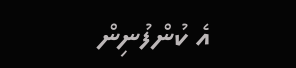އެ ކުންފުނިން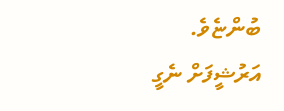ބުންޏެވެ.
އަރުޝީފަށް ނެގީ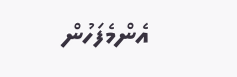އެންމެފަހުން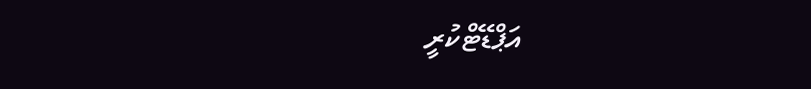އަޕްޑޭޓްކުރީ